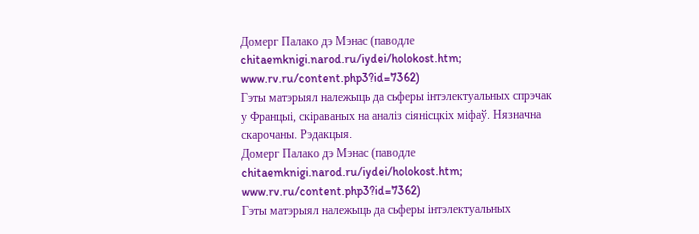Домерг Палако дэ Мэнас (паводле chitaemknigi.narod.ru/iydei/holokost.htm; www.rv.ru/content.php3?id=7362)
Гэты матэрыял належыць да сьферы інтэлектуальных спрэчак у Францыі, скіраваных на аналіз сіянісцкіх міфаў. Нязначна скарочаны. Рэдакцыя.
Домерг Палако дэ Мэнас (паводле chitaemknigi.narod.ru/iydei/holokost.htm; www.rv.ru/content.php3?id=7362)
Гэты матэрыял належыць да сьферы інтэлектуальных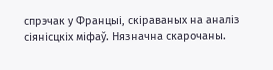спрэчак у Францыі, скіраваных на аналіз сіянісцкіх міфаў. Нязначна скарочаны.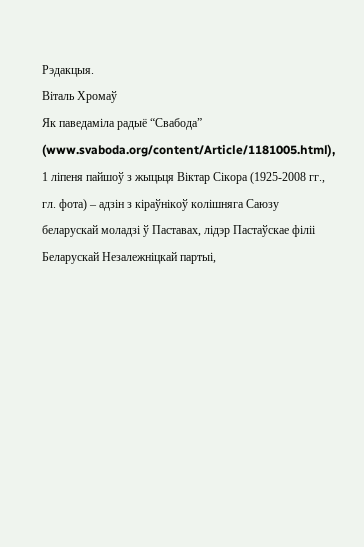Рэдакцыя.
Віталь Хромаў
Як паведаміла радыё “Свабода” (www.svaboda.org/content/Article/1181005.html), 1 ліпеня пайшоў з жыцьця Віктар Сікора (1925-2008 гг., гл. фота) – адзін з кіраўнікоў колішняга Саюзу беларускай моладзі ў Паставах, лідэр Пастаўскае філіі Беларускай Незалежніцкай партыі,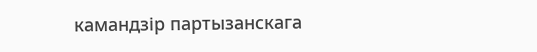камандзір партызанскага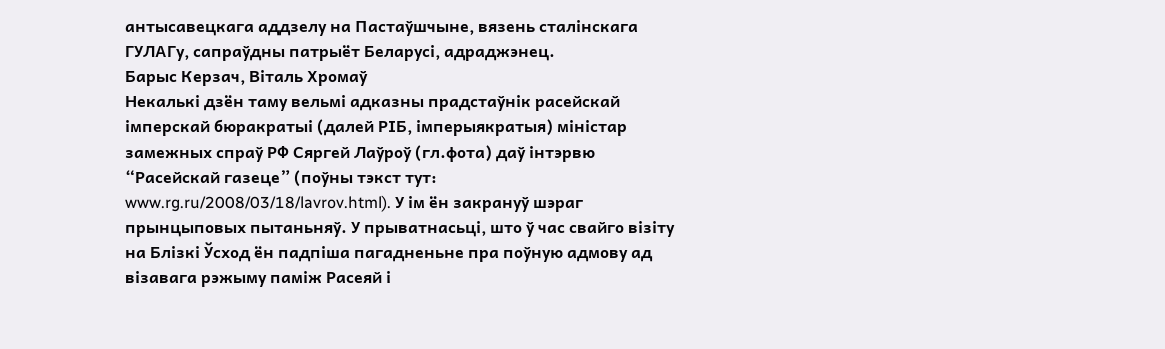антысавецкага аддзелу на Пастаўшчыне, вязень сталінскага ГУЛАГу, сапраўдны патрыёт Беларусі, адраджэнец.
Барыс Керзач, Віталь Хромаў
Некалькі дзён таму вельмі адказны прадстаўнік расейскай імперскай бюракратыі (далей РІБ, імперыякратыя) міністар замежных спраў РФ Сяргей Лаўроў (гл.фота) даў інтэрвю “Расейскай газеце” (поўны тэкст тут: www.rg.ru/2008/03/18/lavrov.html). У ім ён закрануў шэраг прынцыповых пытаньняў. У прыватнасьці, што ў час свайго візіту на Блізкі Ўсход ён падпіша пагадненьне пра поўную адмову ад візавага рэжыму паміж Расеяй і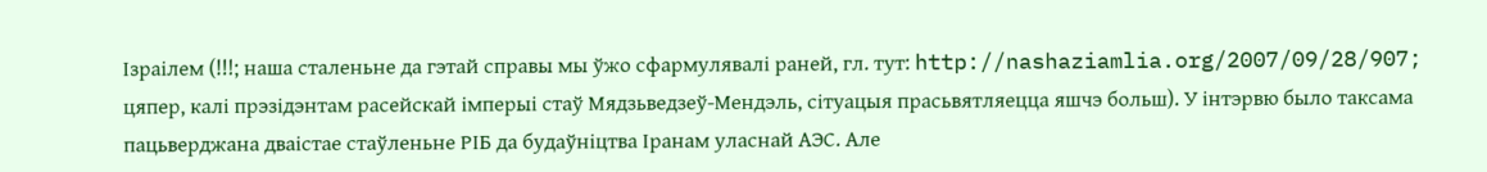Ізраілем (!!!; наша сталеньне да гэтай справы мы ўжо сфармулявалі раней, гл. тут: http://nashaziamlia.org/2007/09/28/907; цяпер, калі прэзідэнтам расейскай імперыі стаў Мядзьведзеў-Мендэль, сітуацыя прасьвятляецца яшчэ больш). У інтэрвю было таксама пацьверджана дваістае стаўленьне РІБ да будаўніцтва Іранам уласнай АЭС. Але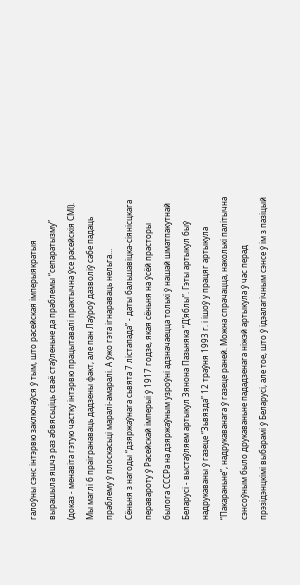галоўны сэнс інтэрвю заключаўся ў тым, што расейская імперыякратыя вырашыла яшчэ раз абвясьціць сваё стаўленьне да праблемы “сепаратызму” (доказ - менавіта гэтую частку інтэрвю працытавалі практычна ўсе расейскія СМІ). Мы маглі б праігранаваць дадзены факт, але пан Лаўроў дазволіў сабе падаць праблему ў плоскасьці маралі-амаралі. А ўжо гэта ігнараваць нельга…
Сёньня з нагоды “дзяржаўнага сьвята 7 лістапада” - даты бальшавіцка-сіянісцкага перавароту ў Расейскай імперыі ў 1917 годзе, якая сёньня на ўсёй прасторы былога СССРа на дзяржаўным узроўні адзначаецца толькі ў нашай шматпакутнай Беларусі - выстаўляем артыкул Зянона Пазьняка “Д’яблы”. Гэты артыкул быў надрукаваны ў газеце “Зьвязда” 12 траўня 1993 г. і ішоў у працяг артыкула “Пакараньне”, надрукаванага ў газеце раней. Можна спрачацца, наколькі палітычна сэнсоўным было друкаваньне пададзенага ніжэй артыкула ў час перад прэзідэнцкімі выбарамі ў Беларусі, але тое, што ў ідэалагічным сэнсе ў ім з пазіцый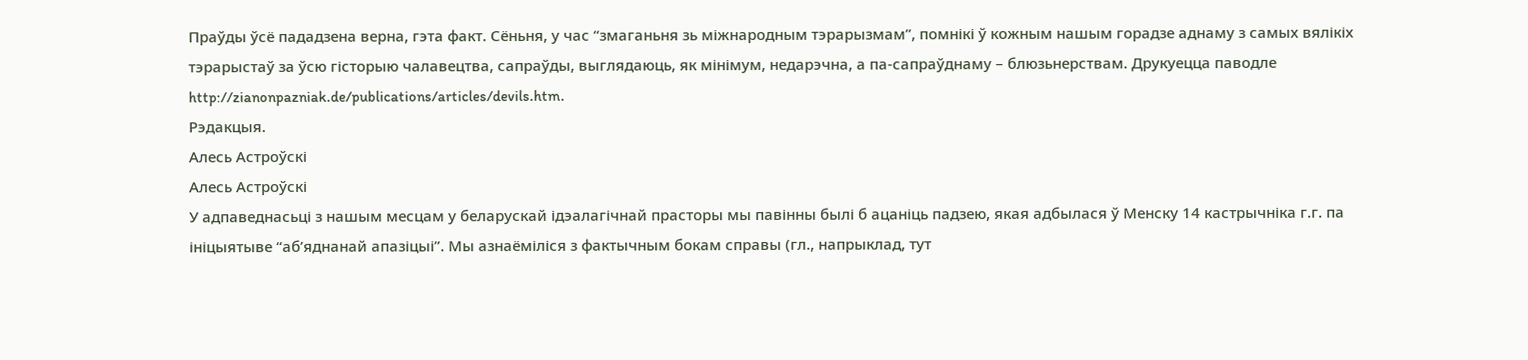Праўды ўсё пададзена верна, гэта факт. Сёньня, у час “змаганьня зь міжнародным тэрарызмам”, помнікі ў кожным нашым горадзе аднаму з самых вялікіх тэрарыстаў за ўсю гісторыю чалавецтва, сапраўды, выглядаюць, як мінімум, недарэчна, а па-сапраўднаму – блюзьнерствам. Друкуецца паводле http://zianonpazniak.de/publications/articles/devils.htm.
Рэдакцыя.
Алесь Астроўскі
Алесь Астроўскі
У адпаведнасьці з нашым месцам у беларускай ідэалагічнай прасторы мы павінны былі б ацаніць падзею, якая адбылася ў Менску 14 кастрычніка г.г. па ініцыятыве “аб’яднанай апазіцыі”. Мы азнаёміліся з фактычным бокам справы (гл., напрыклад, тут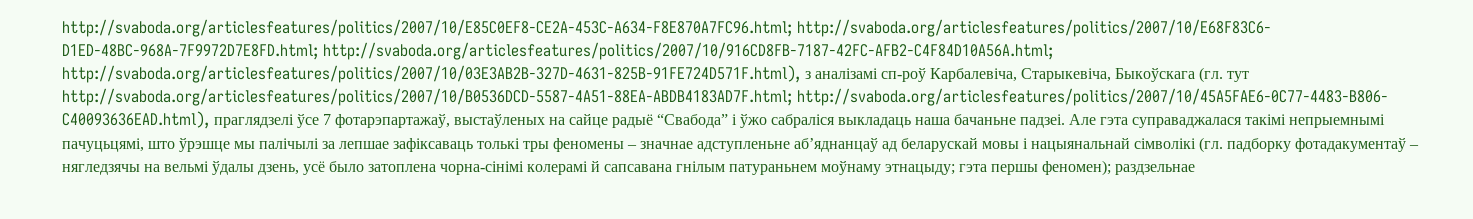http://svaboda.org/articlesfeatures/politics/2007/10/E85C0EF8-CE2A-453C-A634-F8E870A7FC96.html; http://svaboda.org/articlesfeatures/politics/2007/10/E68F83C6-D1ED-48BC-968A-7F9972D7E8FD.html; http://svaboda.org/articlesfeatures/politics/2007/10/916CD8FB-7187-42FC-AFB2-C4F84D10A56A.html; http://svaboda.org/articlesfeatures/politics/2007/10/03E3AB2B-327D-4631-825B-91FE724D571F.html), з аналізамі сп-роў Карбалевіча, Старыкевіча, Быкоўскага (гл. тут http://svaboda.org/articlesfeatures/politics/2007/10/B0536DCD-5587-4A51-88EA-ABDB4183AD7F.html; http://svaboda.org/articlesfeatures/politics/2007/10/45A5FAE6-0C77-4483-B806-C40093636EAD.html), праглядзелі ўсе 7 фотарэпартажаў, выстаўленых на сайце радыё “Свабода” і ўжо сабраліся выкладаць наша бачаньне падзеі. Але гэта суправаджалася такімі непрыемнымі пачуцьцямі, што ўрэшце мы палічылі за лепшае зафіксаваць толькі тры феномены – значнае адступленьне аб’яднанцаў ад беларускай мовы і нацыянальнай сімволікі (гл. падборку фотадакументаў – нягледзячы на вельмі ўдалы дзень, усё было затоплена чорна-сінімі колерамі й сапсавана гнілым патураньнем моўнаму этнацыду; гэта першы феномен); раздзельнае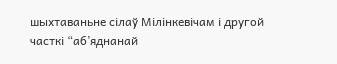шыхтаваньне сілаў Мілінкевічам і другой часткі “аб’яднанай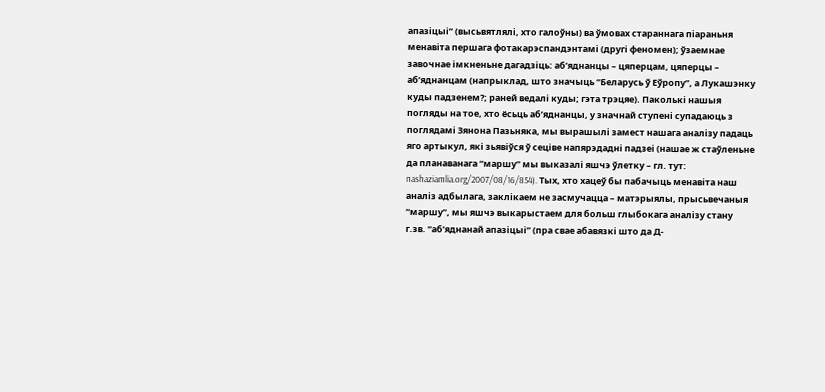апазіцыі” (высьвятлялі, хто галоўны) ва ўмовах стараннага піараньня менавіта першага фотакарэспандэнтамі (другі феномен); ўзаемнае завочнае імкненьне дагадзіць: аб’яднанцы – цяперцам, цяперцы – аб’яднанцам (напрыклад, што значыць “Беларусь ў Еўропу”, а Лукашэнку куды падзенем?; раней ведалі куды; гэта трэцяе). Паколькі нашыя погляды на тое, хто ёсьць аб’яднанцы, у значнай ступені супадаюць з поглядамі Зянона Пазьняка, мы вырашылі замест нашага аналізу падаць яго артыкул, які зьявіўся ў сеціве напярэдадні падзеі (нашае ж стаўленьне да планаванага “маршу” мы выказалі яшчэ ўлетку – гл. тут: nashaziamlia.org/2007/08/16/854). Тых, хто хацеў бы пабачыць менавіта наш аналіз адбылага, заклікаем не засмучацца – матэрыялы, прысьвечаныя “маршу”, мы яшчэ выкарыстаем для больш глыбокага аналізу стану г.зв. “аб’яднанай апазіцыі” (пра свае абавязкі што да Д-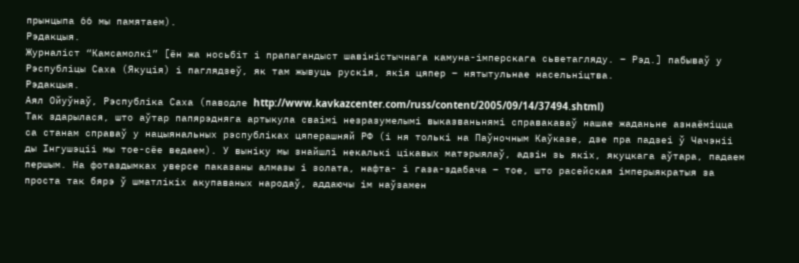прынцыпа 66 мы памятаем).
Рэдакцыя.
Журналіст “Камсамолкі” [ён жа носьбіт і прапагандыст шавіністычнага камуна-імперскага сьветагляду. – Рэд.] пабываў у Рэспубліцы Саха (Якуція) і паглядзеў, як там жывуць рускія, якія цяпер – нятытульнае насельніцтва.
Рэдакцыя.
Аял Ойуўнаў, Рэспубліка Саха (паводле http://www.kavkazcenter.com/russ/content/2005/09/14/37494.shtml)
Так здарылася, што аўтар папярэдняга артыкула сваімі незразумелымі выказваньнямі справакаваў нашае жаданьне азнаёміцца са станам справаў у нацыянальных рэспубліках цяперашняй РФ (і ня толькі на Паўночным Каўказе, дзе пра падзеі ў Чачэніі ды Інгушэціі мы тое-сёе ведаем). У выніку мы знайшлі некалькі цікавых матэрыялаў, адзін зь якіх, якуцкага аўтара, падаем першым. На фотаздымках уверсе паказаны алмазы і золата, нафта- і газа-здабача – тое, што расейская імперыякратыя за проста так бярэ ў шматлікіх акупаваных народаў, аддаючы ім наўзамен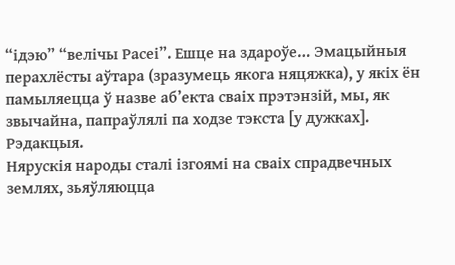“ідэю” “велічы Расеі”. Ешце на здароўе… Эмацыйныя перахлёсты аўтара (зразумець якога няцяжка), у якіх ён памыляецца ў назве аб’екта сваіх прэтэнзій, мы, як звычайна, папраўлялі па ходзе тэкста [у дужках].
Рэдакцыя.
Нярускія народы сталі ізгоямі на сваіх спрадвечных землях, зьяўляюцца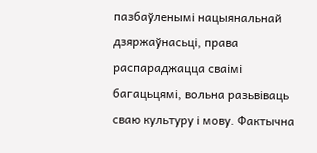пазбаўленымі нацыянальнай дзяржаўнасьці, права распараджацца сваімі багацьцямі, вольна разьвіваць сваю культуру і мову. Фактычна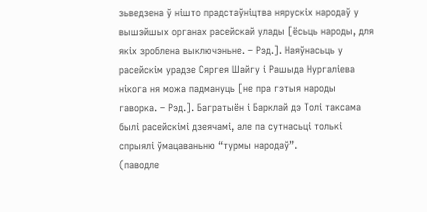зьведзена ў нішто прадстаўніцтва нярускіх народаў у вышэйшых органах расейскай улады [ёсьць народы, для якіх зроблена выключэньне. – Рэд.]. Наяўнасьць у расейскім урадзе Сяргея Шайгу і Рашыда Нургаліева нікога ня можа падмануць [не пра гэтыя народы гаворка. – Рэд.]. Багратыён і Барклай дэ Толі таксама былі расейскімі дзеячамі, але па сутнасьці толькі спрыялі ўмацаваньню “турмы народаў”.
(паводле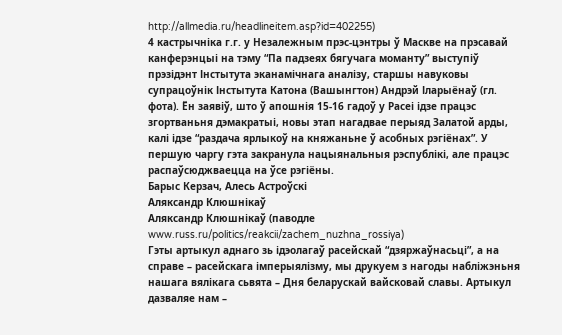http://allmedia.ru/headlineitem.asp?id=402255)
4 кастрычніка г.г. у Незалежным прэс-цэнтры ў Маскве на прэсавай канферэнцыі на тэму “Па падзеях бягучага моманту” выступіў прэзідэнт Інстытута эканамічнага аналізу, старшы навуковы супрацоўнік Інстытута Катона (Вашынгтон) Андрэй Іларыёнаў (гл. фота). Ён заявіў, што ў апошнія 15-16 гадоў у Расеі ідзе працэс згортваньня дэмакратыі, новы этап нагадвае перыяд Залатой арды, калі ідзе “раздача ярлыкоў на княжаньне ў асобных рэгіёнах”. У першую чаргу гэта закранула нацыянальныя рэспублікі, але працэс распаўсюджваецца на ўсе рэгіёны.
Барыс Керзач, Алесь Астроўскі
Аляксандр Клюшнікаў
Аляксандр Клюшнікаў (паводле www.russ.ru/politics/reakcii/zachem_nuzhna_rossiya)
Гэты артыкул аднаго зь ідэолагаў расейскай “дзяржаўнасьці”, а на справе – расейскага імперыялізму, мы друкуем з нагоды набліжэньня нашага вялікага сьвята – Дня беларускай вайсковай славы. Артыкул дазваляе нам –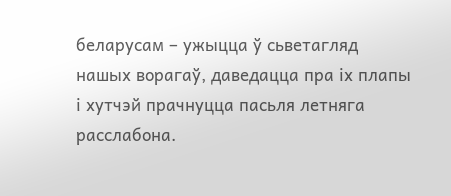беларусам – ужыцца ў сьветагляд нашых ворагаў, даведацца пра іх плапы і хутчэй прачнуцца пасьля летняга расслабона.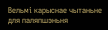Вельмі карыснае чытаньне для паляпшэньня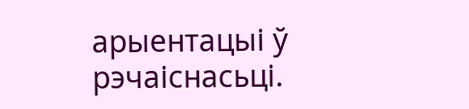арыентацыі ў рэчаіснасьці.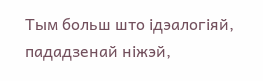Тым больш што ідэалогіяй, пададзенай ніжэй,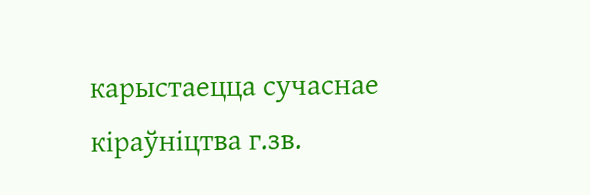карыстаецца сучаснае кіраўніцтва г.зв.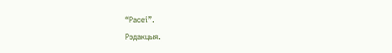“Расеі”.
Рэдакцыя.